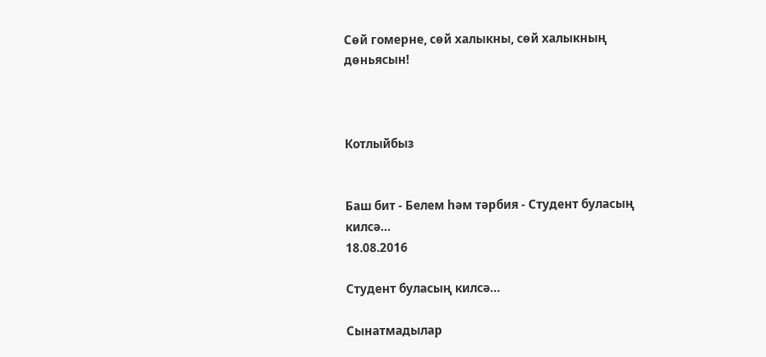Сөй гомерне, сөй халыкны, сөй халыкның дөньясын!



Котлыйбыз


Баш бит - Белем һәм тәрбия - Студент буласың килсә…
18.08.2016

Студент буласың килсә…

Сынатмадылар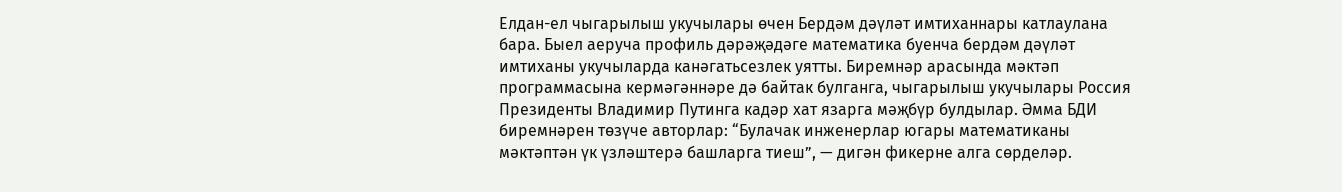Елдан-ел чыгарылыш укучылары өчен Бердәм дәүләт имтиханнары катлаулана бара. Быел аеруча профиль дәрәҗәдәге математика буенча бердәм дәүләт имтиханы укучыларда канәгатьсезлек уятты. Биремнәр арасында мәктәп программасына кермәгәннәре дә байтак булганга, чыгарылыш укучылары Россия Президенты Владимир Путинга кадәр хат язарга мәҗбүр булдылар. Әмма БДИ биремнәрен төзүче авторлар: “Булачак инженерлар югары математиканы мәктәптән үк үзләштерә башларга тиеш”, — дигән фикерне алга сөрделәр.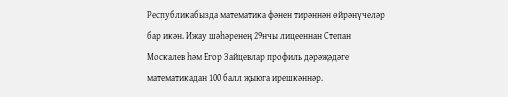Республикабызда математика фәнен тирәннән өйрәнүчеләр бар икән. Ижау шәһәренең 29нчы лицееннан Степан Москалев һәм Егор Зайцевлар профиль дәрәҗәдәге математикадан 100 балл җыюга ирешкәннәр.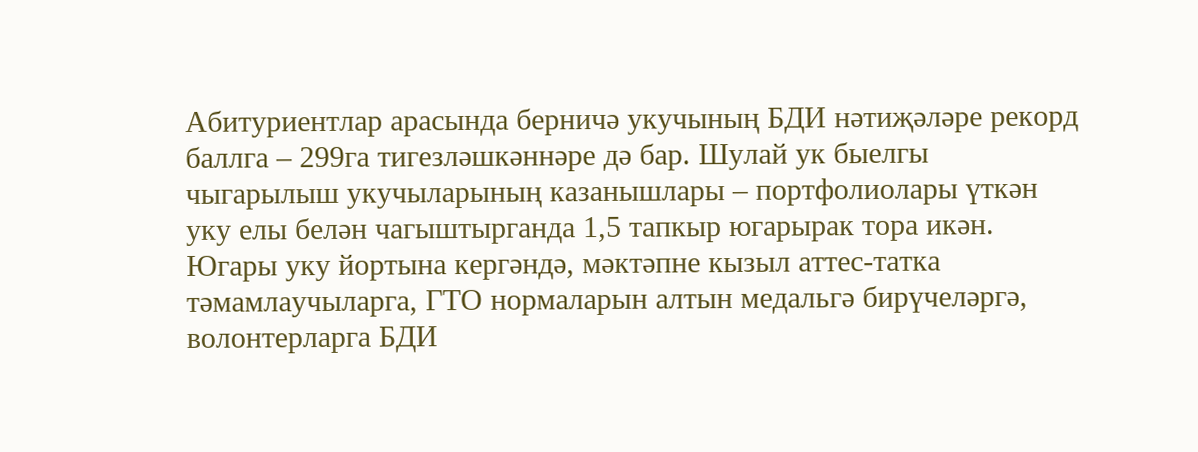Абитуриентлар арасында берничә укучының БДИ нәтиҗәләре рекорд баллга – 299га тигезләшкәннәре дә бар. Шулай ук быелгы чыгарылыш укучыларының казанышлары – портфолиолары үткән уку елы белән чагыштырганда 1,5 тапкыр югарырак тора икән. Югары уку йортына кергәндә, мәктәпне кызыл аттес-татка тәмамлаучыларга, ГТО нормаларын алтын медальгә бирүчеләргә, волонтерларга БДИ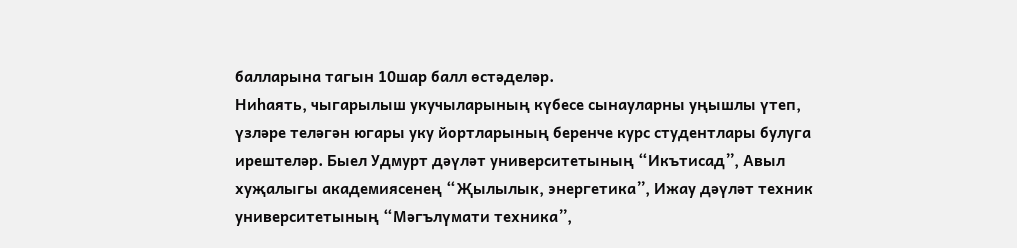балларына тагын 10шар балл өстәделәр.
Ниһаять, чыгарылыш укучыларының күбесе сынауларны уңышлы үтеп, үзләре теләгән югары уку йортларының беренче курс студентлары булуга ирештеләр. Быел Удмурт дәүләт университетының “Икътисад”, Авыл хуҗалыгы академиясенең “Җылылык, энергетика”, Ижау дәүләт техник университетының “Мәгълүмати техника”,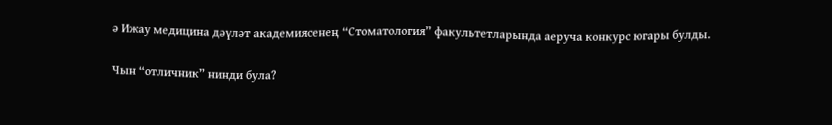ә Ижау медицина дәүләт академиясенең “Стоматология” факультетларында аеруча конкурс югары булды.

Чын “отличник” нинди була?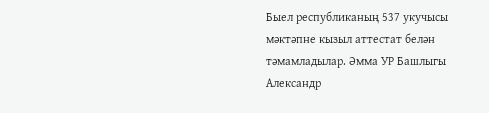Быел республиканың 537 укучысы мәктәпне кызыл аттестат белән тәмамладылар. Әмма УР Башлыгы Александр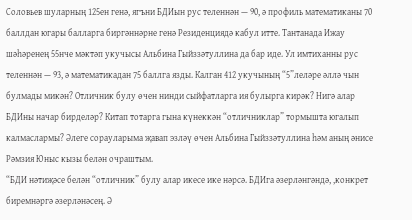Соловьев шуларның 125ен генә, ягъни БДИын рус теленнән — 90, ә профиль математиканы 70 баллдан югары балларга биргәннәрне генә Резиденциядә кабул итте. Тантанада Ижау шәһәренең 55нче мәктәп укучысы Альбина Гыйззәтуллина да бар иде. Ул имтиханны рус теленнән — 93, ә математикадан 75 баллга язды. Калган 412 укучының “5”леләре әллә чын булмады микән? Отличник булу өчен нинди сыйфатларга ия булырга кирәк? Нигә алар БДИны начар бирделәр? Китап тотарга гына күнеккән “отличниклар” тормышта югалып калмаслармы? Әлеге сорауларыма җавап эзләү өчен Альбина Гыйззәтуллина һәм аның әнисе Рәмзия Юныс кызы белән очраштым.
“БДИ нәтиҗәсе белән “отличник” булу алар икесе ике нәрсә. БДИга әзерләнгәндә, ,конкрет биремнәргә әзерләнәсең. Ә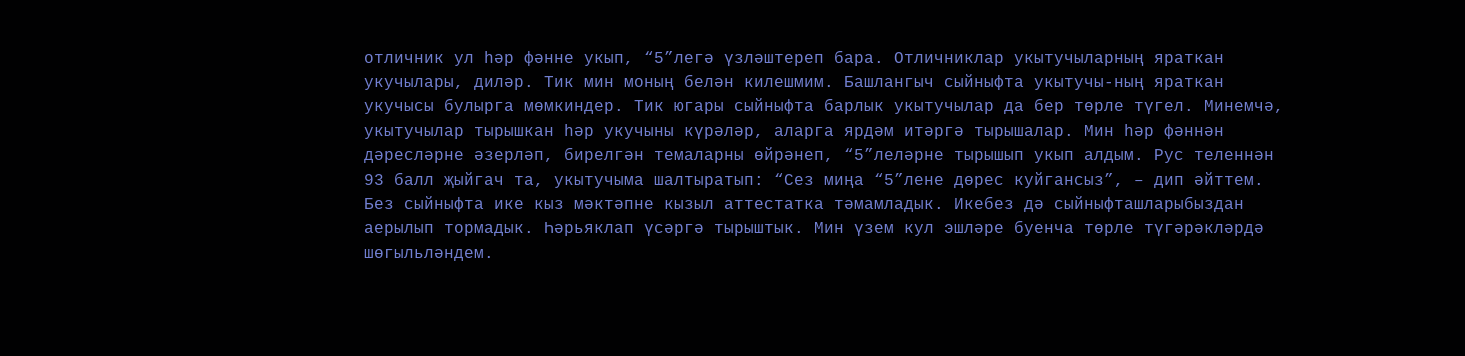отличник ул һәр фәнне укып, “5”легә үзләштереп бара. Отличниклар укытучыларның яраткан укучылары, диләр. Тик мин моның белән килешмим. Башлангыч сыйныфта укытучы-ның яраткан укучысы булырга мөмкиндер. Тик югары сыйныфта барлык укытучылар да бер төрле түгел. Минемчә, укытучылар тырышкан һәр укучыны күрәләр, аларга ярдәм итәргә тырышалар. Мин һәр фәннән дәресләрне әзерләп, бирелгән темаларны өйрәнеп, “5”леләрне тырышып укып алдым. Рус теленнән 93 балл җыйгач та, укытучыма шалтыратып: “Сез миңа “5”лене дөрес куйгансыз”, – дип әйттем. Без сыйныфта ике кыз мәктәпне кызыл аттестатка тәмамладык. Икебез дә сыйныфташларыбыздан аерылып тормадык. Һәрьяклап үсәргә тырыштык. Мин үзем кул эшләре буенча төрле түгәрәкләрдә шөгыльләндем.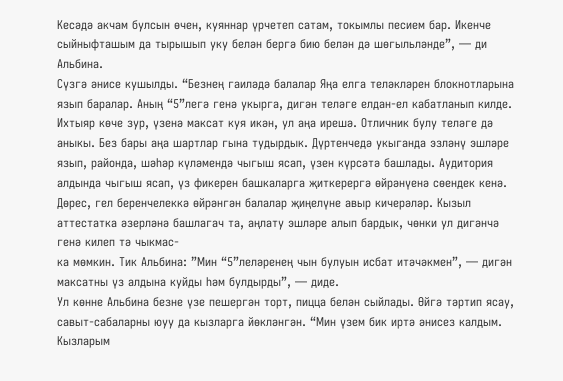Кесәдә акчам булсын өчен, куяннар үрчетеп сатам, токымлы песием бар. Икенче сыйныфташым да тырышып уку белән бергә бию белән дә шөгыльләнде”, — ди Альбина.
Сүзгә әнисе кушылды. “Безнең гаиләдә балалар Яңа елга теләкләрен блокнотларына язып баралар. Аның “5”легә генә укырга, дигән теләге елдан-ел кабатланып килде. Ихтыяр көче зур, үзенә максат куя икән, ул аңа ирешә. Отличник булу теләге дә аныкы. Без бары аңа шартлар гына тудырдык. Дүртенчедә укыганда эзләнү эшләре язып, районда, шәһәр күләмендә чыгыш ясап, үзен күрсәтә башлады. Аудитория алдында чыгыш ясап, үз фикерен башкаларга җиткерергә өйрәнүенә сөендек кенә. Дөрес, гел беренчелеккә өйрәнгән балалар җиңелүне авыр кичерәләр. Кызыл аттестатка әзерләнә башлагач та, аңлату эшләре алып бардык, чөнки ул дигәнчә генә килеп тә чыкмас-
ка мөмкин. Тик Альбина: ”Мин “5”леләренең чын булуын исбат итәчәкмен”, — дигән максатны үз алдына куйды һәм булдырды”, — диде.
Ул көнне Альбина безне үзе пешергән торт, пицца белән сыйлады. Өйгә тәртип ясау, савыт-сабаларны юуу да кызларга йөкләнгән. “Мин үзем бик иртә әнисез калдым. Кызларым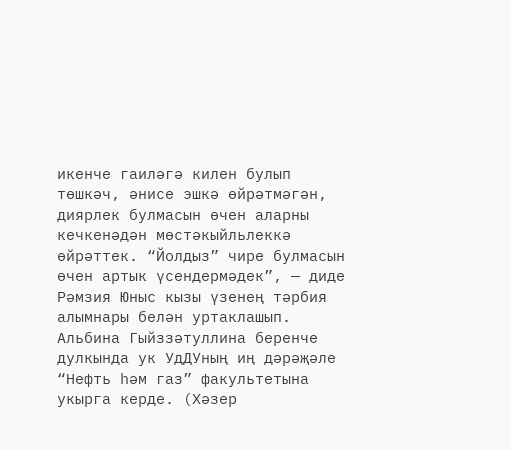икенче гаиләгә килен булып төшкәч, әнисе эшкә өйрәтмәгән, диярлек булмасын өчен аларны кечкенәдән мөстәкыйльлеккә өйрәттек. “Йолдыз” чире булмасын өчен артык үсендермәдек”, — диде Рәмзия Юныс кызы үзенең тәрбия алымнары белән уртаклашып.
Альбина Гыйззәтуллина беренче дулкында ук УдДУның иң дәрәҗәле “Нефть һәм газ” факультетына укырга керде. (Хәзер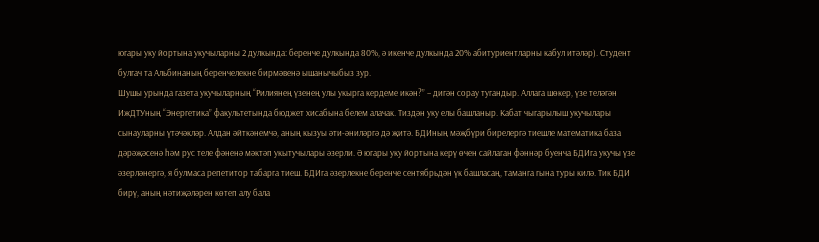югары уку йортына укучыларны 2 дулкында: беренче дулкында 80%, ә икенче дулкында 20% абитуриентларны кабул итәләр). Студент булгач та Альбинаның беренчелекне бирмәвенә ышанычыбыз зур.
Шушы урында газета укучыларның “Рилиянең үзенең улы укырга кердеме икән?” – дигән сорау тугандыр. Аллага шөкер, үзе теләгән ИжДТУның “Энергетика” факультетында бюджет хисабына белем алачак. Тиздән уку елы башланыр. Кабат чыгарылыш укучылары сынауларны үтәчәкләр. Алдан әйткәнемчә, аның кызуы әти-әниләргә дә җитә. БДИның мәҗбүри бирелергә тиешле математика база дәрәҗәсенә һәм рус теле фәненә мәктәп укытучылары әзерли. Ә югары уку йортына керү өчен сайлаган фәннәр буенча БДИга укучы үзе әзерләнергә, я булмаса репетитор табарга тиеш. БДИга әзерлекне беренче сентябрьдән үк башласаң, таманга гына туры килә. Тик БДИ бирү, аның нәтиҗәләрен көтеп алу бала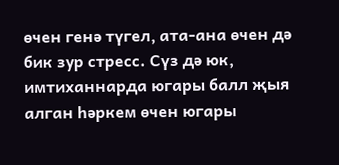өчен генә түгел, ата-ана өчен дә бик зур стресс. Сүз дә юк, имтиханнарда югары балл җыя алган һәркем өчен югары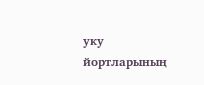уку йортларының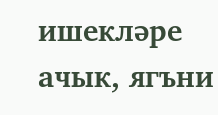ишекләре ачык, ягъни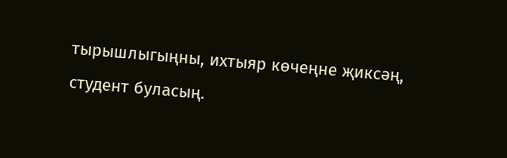тырышлыгыңны, ихтыяр көчеңне җиксәң, студент буласың.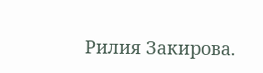Рилия Закирова.